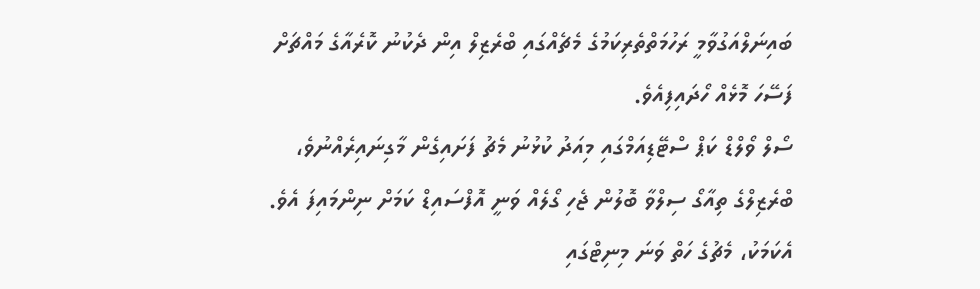ބައިނަލްއަގުވާމީ ރަހުމަތްތެރިކަމުގެ މެޗެއްގައި ބްރެޒިލް އިން ދެކުނު ކޮރެއާގެ މައްޗަށް ފަސޭހަ މޮޅެއް ހޯދައިފިއެވެ.
ސޯލް ވޯލްޑް ކަޕް ސްޓޭޑިއަމްގައި މިއަދު ކުޅުނު މެޗު ފަށައިގެން މާގިނައިރެއްނުވެ، ބްރެޒިލްގެ ތިއާގޯ ސިލްވާ ބޮލުން ޖެހި ގޯލެއް ވަނީ އޮފްސައިޑް ކަމަށް ނިންމައިފަ އެވެ. އެކަމަކު، މެޗުގެ ހަތް ވަނަ މިނިޓްގައި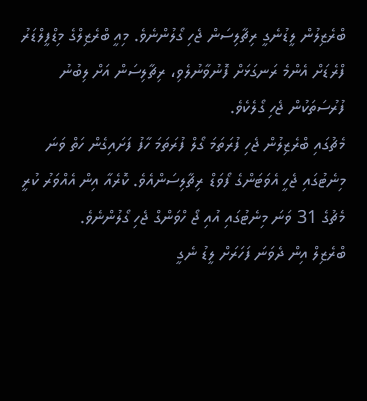ބްރެޒިލުން ލީޑުނެގީ ރިޗާލިސަން ޖެހި ގޯލުންނެވެ. މިއީ ބްރެޒިލްގެ މިޑްފީލްޑަރު ފްރެޑަށް އެންމެ ރަނގަޅަށް ފޮނުވާނުލެވި، ރިޗާލިސަން އަށް ލިބުނު ފުރުސަތަކުން ޖެހި ގޯލެކެވެ.
މެޗުގައި ބްރެޒިލުން ޖެހި ފުރަތަމަ ގޯލް ފުރަތަމަ ހާފު ފަށައިގެން ހަތް ވަނަ މިނެޓުގައި ޖެހީ އެވަޓަންގެ ފޯވަޑް ރިޗާލިސަންއެވެ. ކޮރެއާ އިން އެއްވަރު ކުރީ މެޗުގެ 31 ވަނަ މިނެޓުގައި އުއި ޖޯ ހްވަންގް ޖެހި ގޯލުންނެވެ.
ބްރެޒިލް އިން ދެވަނަ ފަހަރަށް ލީޑު ނެގީ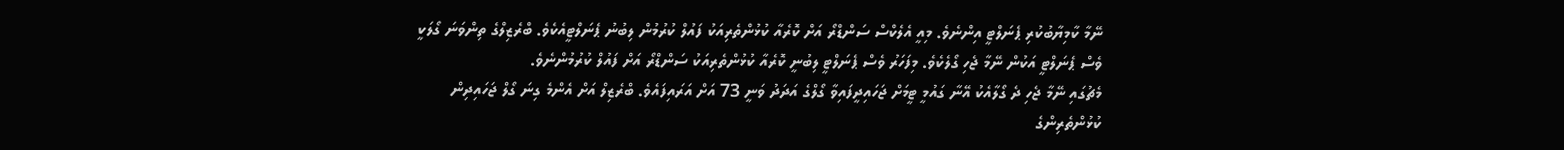ނޭމާ ކާމިޔާބުކުރި ޕެނަލްޓީ އިންނެވެ. މިއީ އެލެކްސް ސަންޑްރޯ އަށް ކޮރެއާ ކުޅުންތެރިއަކު ފައުލް ކުރުމުން ލިބުނު ޕެނަލްޓީއެކެވެ. ބްރެޒިލްގެ ތިންވަނަ ގޯލަކީ ވެސް ޕެނަލްޓީ އަކުން ނޭމާ ޖެހި ގޯލެކެވެ. މިފަހަރު ވެސް ޕެނަލްޓީ ލިބުނީ ކޮރެއާ ކުޅުންތެރިއަކު ސަންޑްރޯ އަށް ފައުލް ކުރުމުންނެވެ.
މެޗުގައި ނޭމާ ޖެހި ދެ ގޯލާއެކު އޭނާ ގައުމީ ޓީމަށް ޖަހައިދީފައިވާ ގޯލްގެ އަދަދު ވަނީ 73 އަށް އަރައިފައެވެ. ބްރެޒިލް އަށް އެންމެ ގިނަ ގޯލް ޖަހައިދިން ކުޅުންތެރިންގެ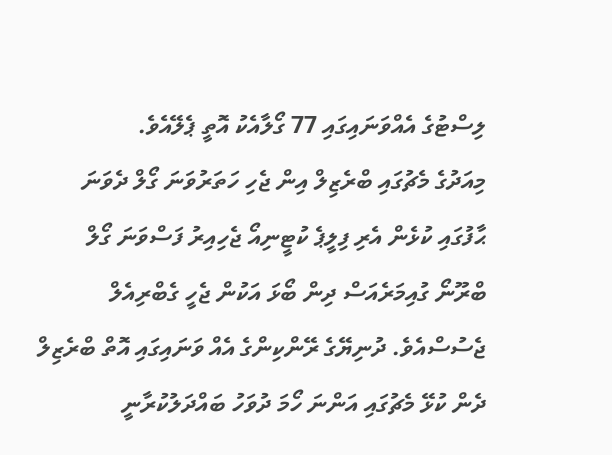ލިސްޓުގެ އެއްވަނައިގައި 77 ގޯލާއެކު އޮތީ ޕެލޭއެވެ.
މިއަދުގެ މެޗުގައި ބްރެޒިލް އިން ޖެހި ހަތަރުވަނަ ގޯލް ދެވަނަ ޙާފުގައި ކުޅެން އެރި ފިލީޕެ ކުޓީނިއޯ ޖެހިއިރު ފަސްވަނަ ގޯލް ބްރޫނޯ ގުއިމަރެއަސް ދިން ބޯޅަ އަކުން ޖެހީ ގެބްރިއެލް ޖެސުސްއެވެ. ދުނިޔޭގެ ރޭންކިންގެ އެއް ވަނައިގައި އޮތް ބްރެޒިލް ދެން ކުޅޭ މެޗުގައި އަންނަ ހޯމަ ދުވަހު ބައްދަލުކުރާނީ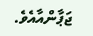ޖަޕާންއާއެވެ.